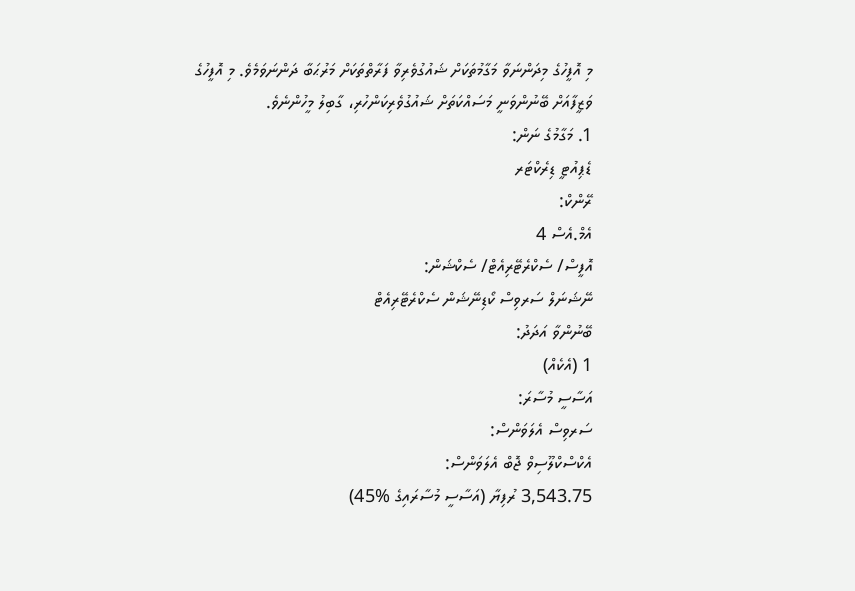މި އޮފީހުގެ މިދަންނަވާ މަގާމުތަކަށް ޝައުގުވެރިވާ ފަރާތްތަކަށް މަރުޙަބާ ދަންނަވަމެވެ. މި އޮފީހުގެ ވަޒީފާއަށް ބޭނުންވަނީ މަސައްކަތަށް ޝައުގުވެރިކަންހުރި، ގާބިލު މީހުންނެވެ.
1. މަގާމުގެ ނަން:
ޑެޕިއުޓީ ޑިރެކްޓަރ
ރޭންކް:
އެމް.އެސް 4
އޮފީސް/ ސެކްރެޓޭރިއެޓް/ ސެކްޝަން:
ނޭޝަނަލް ސަރވިސް ކޯޑިނޭޝަން ސެކްރެޓޭރިއެޓް
ބޭނުންވާ އަދަދު:
1 (އެކެއް)
އަސާސީ މުސާރަ:
ސަރވިސް އެލަވަންސް:
އެކްސްކްލޫސިވް ޖޮބް އެލަވަންސް:
3,543.75 ރުފިޔާ (އަސާސީ މުސާރައިގެ %45)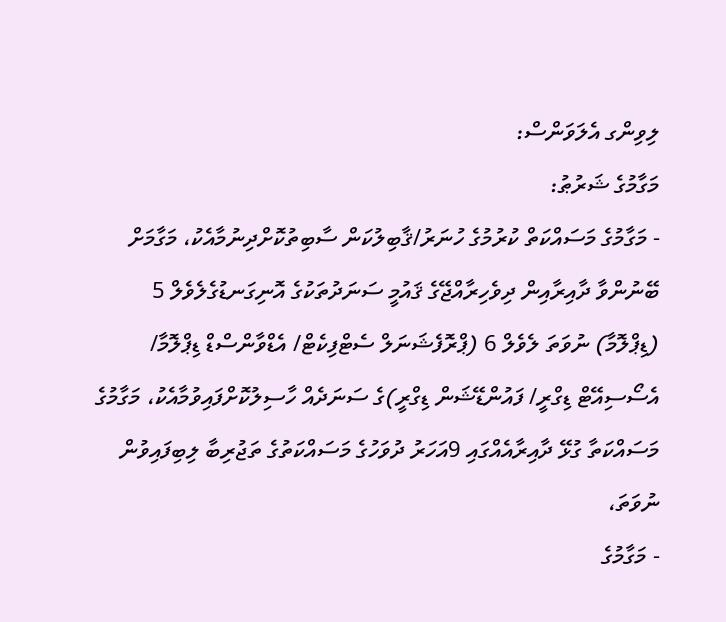ލިވިންގ އެލަވަންސް:
މަގާމުގެ ޝަރުޠު:
- މަގާމުގެ މަސައްކަތް ކުރުމުގެ ހުނަރު/ޤާބިލުކަން ސާބިތުކޮށްދިނުމާއެކު، މަގާމަށް ބޭނުންވާ ދާއިރާއިން ދިވެހިރާއްޖޭގެ ޤައުމީ ސަނަދުތަކުގެ އޮނިގަނޑުގެލެވެލް 5 (ޑިޕްލޮމާ) ނުވަތަ ލެވެލް 6 (ޕްރޮފެޝަނަލް ސެޓްފިކެޓް/ އެޑްވާންސްޑް ޑިޕްލޮމާ/ އެސޯސިއޭޓް ޑިގްރީ/ ފައުންޑޭޝަން ޑިގްރީ)ގެ ސަނަދެއް ހާސިލުކޮށްފައިވުމާއެކު، މަގާމުގެ މަސައްކަތާ ގުޅޭ ދާއިރާއެއްގައި 9އަހަރު ދުވަހުގެ މަސައްކަތުގެ ތަޖުރިބާ ލިބިފައިވުން ނުވަތަ،
- މަގާމުގެ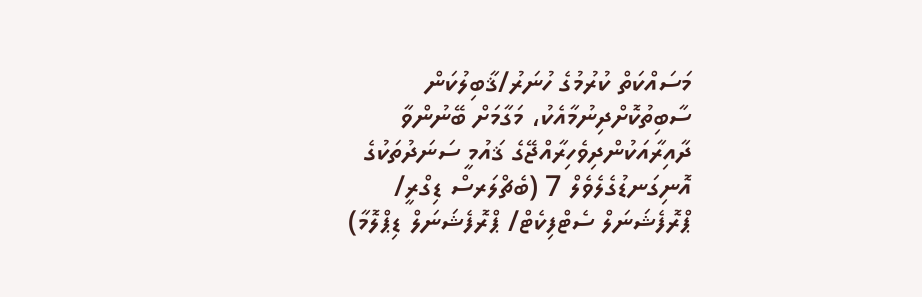މަސައްކަތް ކުރުމުގެ ހުނަރު/ޤާބިލުކަން ސާބިތުކޮށްދިނުމާއެކު، މަގާމަށް ބޭނުންވާ ދާއިރާއަކުންދިވެހިރާއްޖޭގެ ޤައުމީ ސަނަދުތަކުގެ އޮނިގަނޑުގެލެވެލް 7 (ބެޗްލަރސް ޑިގްރީ/ ޕްރޮފެޝަނަލް ސެޓްފިކެޓް/ ޕްރޮފެޝަނަލް ޑިޕްލޮމާ)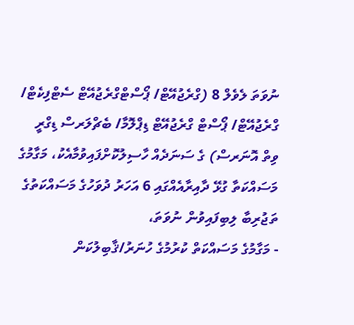ނުވަތަ ލެވެލް 8 (ގްރެޖުއޭޓް/ ޕޯސްޓްގްރެޖުއޭޓް ސެޓްފިކެޓް/ ގްރެޖުއޭޓް/ ޕޯސްޓް ގްރެޖުއޭޓް ޑިޕްލޮމާ/ ބެޗްލަރސް ޑިގްރީ ވިތް އޮނަރސް) ގެ ސަނަދެއް ހާސިލުކޮށްފައިވުމާއެކު، މަގާމުގެ މަސައްކަތާ ގުޅޭ ދާއިރާއެއްގައި 6 އަހަރު ދުވަހުގެ މަސައްކަތުގެ ތަޖުރިބާ ލިބިފައިވުން ނުވަތަ،
- މަގާމުގެ މަސައްކަތް ކުރުމުގެ ހުނަރު/ޤާބިލުކަން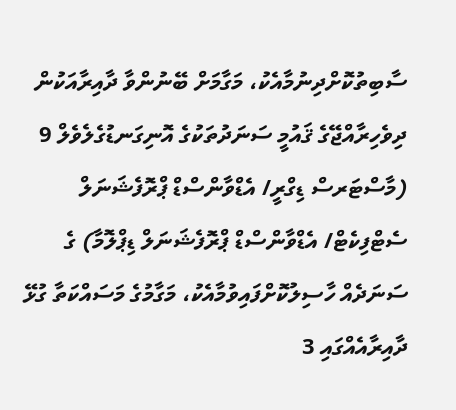ސާބިތުކޮށްދިނުމާއެކު، މަގާމަށް ބޭނުންވާ ދާއިރާއަކުން ދިވެހިރާއްޖޭގެ ޤައުމީ ސަނަދުތަކުގެ އޮނިގަނޑުގެލެވެލް 9 (މާސްޓަރސް ޑިގްރީ/ އެޑްވާންސްޑް ޕްރޮފެޝަނަލް ސެޓްފިކެޓް/ އެޑްވާންސްޑް ޕްރޮފެޝަނަލް ޑިޕްލޮމާ) ގެ ސަނަދެއް ހާސިލުކޮށްފައިވުމާއެކު، މަގާމުގެ މަސައްކަތާ ގުޅޭ ދާއިރާއެއްގައި 3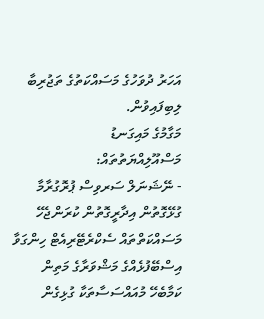އަހަރު ދުވަހުގެ މަސައްކަތުގެ ތަޖުރިބާ ލިބިފައިވުން.
މަގާމުގެ މައިގަނޑު
މަސްއޫލިއްޔަތުތައް:
- ނޭޝަނަލް ސަރވިސް ޕުރޮގުރާމާ ގުޅޭގޮތުން އިދާރީގޮތުން ކުރަންޖެހޭ މަސައްކަތްތައް ސެކްރެޓޭރިއެޓް ހިންގަވާ އިސްބޭފުޅެއްގެ މަޝްވަރާގެ މަތިން ކަމާބެހޭ މުއައްސަސާތަކާ ގުޅިގެން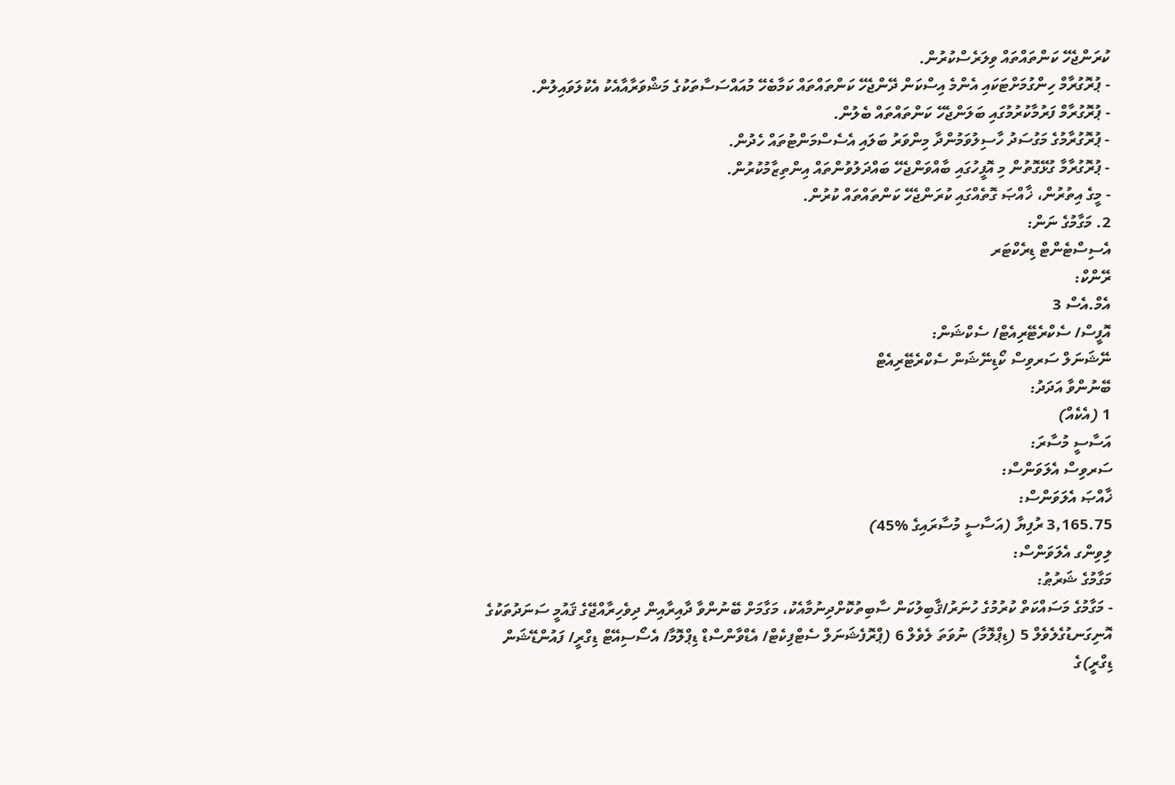ކުރަންޖެހޭ ކަންތައްތައް ވިލަރެސްކުރުން.
- ޕުރޮގުރާމް ހިންގުމަށްޓަކައި އެންމެ އިސްކަން ދޭންޖެހޭ ކަންތައްތައް ކަމާބެހޭ މުއައްސަސާތަކުގެ މަޝްވަރާއާއެކު އެކުލަވައިލުން.
- ޕުރޮގުރާމް ފަރުމާކުރުމުގައި ބަލަންޖެހޭ ކަންތައްތައް ބެލުން.
- ޕުރޮގުރާމުގެ މަގުސަދު ހާސިލުވަމުންދާ މިންވަރު ބަލައި އެސެސްމަންޓުތައް ހެދުން.
- ޕުރޮގުރާމާ ގުޅޭގޮތުން މި އޮފީހުގައި ބާއްވަންޖެހޭ ބައްދަލުވުންތައް އިންތިޒާމުކުރުން.
- މީގެ އިތުރުން، ޚާއްޞަ ގޮތެއްގައި ކުރަންޖެހޭ ކަންތައްތައް ކުރުން.
2. މަގާމުގެ ނަން:
އެސިސްޓެންޓް ޑިރެކްޓަރ
ރޭންކް:
އެމް.އެސް 3
އޮފީސް/ ސެކްރެޓޭރިއެޓް/ ސެކްޝަން:
ނޭޝަނަލް ސަރވިސް ކޯޑިނޭޝަން ސެކްރެޓޭރިއެޓް
ބޭނުންވާ އަދަދު:
1 (އެކެއް)
އަސާސީ މުސާރަ:
ސަރވިސް އެލަވަންސް:
ޚާއްޞަ އެލަވަންސް:
3,165.75 ރުފިޔާ (އަސާސީ މުސާރައިގެ %45)
ލިވިންގ އެލަވަންސް:
މަގާމުގެ ޝަރުޠު:
- މަގާމުގެ މަސައްކަތް ކުރުމުގެ ހުނަރު/ޤާބިލުކަން ސާބިތުކޮށްދިނުމާއެކު، މަގާމަށް ބޭނުންވާ ދާއިރާއިން ދިވެހިރާއްޖޭގެ ޤައުމީ ސަނަދުތަކުގެ އޮނިގަނޑުގެލެވެލް 5 (ޑިޕްލޮމާ) ނުވަތަ ލެވެލް 6 (ޕްރޮފެޝަނަލް ސެޓްފިކެޓް/ އެޑްވާންސްޑް ޑިޕްލޮމާ/ އެސޯސިއޭޓް ޑިގްރީ/ ފައުންޑޭޝަން ޑިގްރީ)ގެ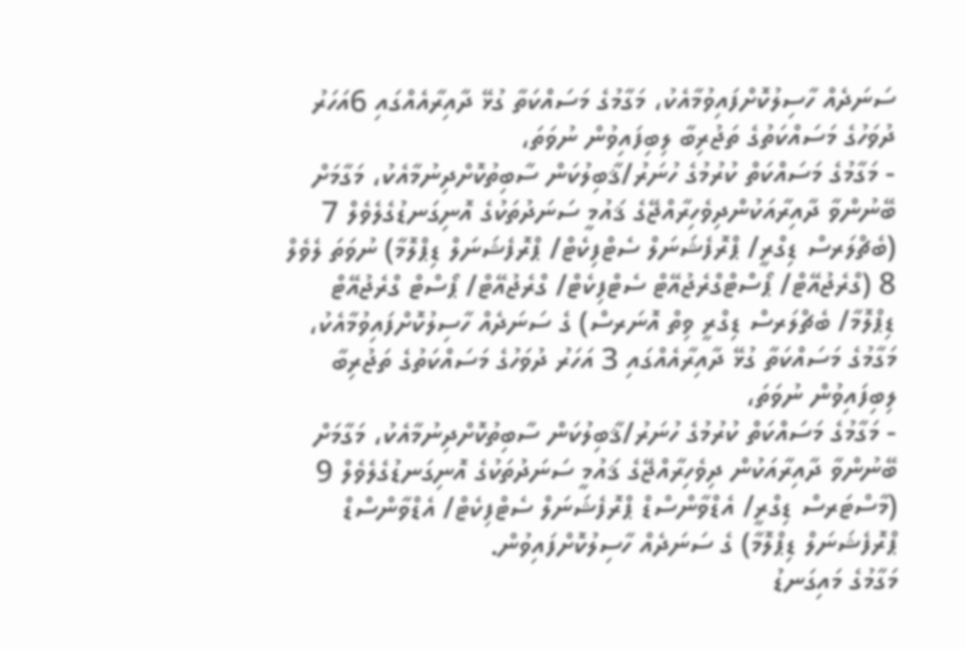ސަނަދެއް ހާސިލުކޮށްފައިވުމާއެކު، މަގާމުގެ މަސައްކަތާ ގުޅޭ ދާއިރާއެއްގައި 6އަހަރު ދުވަހުގެ މަސައްކަތުގެ ތަޖުރިބާ ލިބިފައިވުން ނުވަތަ،
- މަގާމުގެ މަސައްކަތް ކުރުމުގެ ހުނަރު/ޤާބިލުކަން ސާބިތުކޮށްދިނުމާއެކު، މަގާމަށް ބޭނުންވާ ދާއިރާއަކުންދިވެހިރާއްޖޭގެ ޤައުމީ ސަނަދުތަކުގެ އޮނިގަނޑުގެލެވެލް 7 (ބެޗްލަރސް ޑިގްރީ/ ޕްރޮފެޝަނަލް ސެޓްފިކެޓް/ ޕްރޮފެޝަނަލް ޑިޕްލޮމާ) ނުވަތަ ލެވެލް 8 (ގްރެޖުއޭޓް/ ޕޯސްޓްގްރެޖުއޭޓް ސެޓްފިކެޓް/ ގްރެޖުއޭޓް/ ޕޯސްޓް ގްރެޖުއޭޓް ޑިޕްލޮމާ/ ބެޗްލަރސް ޑިގްރީ ވިތް އޮނަރސް) ގެ ސަނަދެއް ހާސިލުކޮށްފައިވުމާއެކު، މަގާމުގެ މަސައްކަތާ ގުޅޭ ދާއިރާއެއްގައި 3 އަހަރު ދުވަހުގެ މަސައްކަތުގެ ތަޖުރިބާ ލިބިފައިވުން ނުވަތަ،
- މަގާމުގެ މަސައްކަތް ކުރުމުގެ ހުނަރު/ޤާބިލުކަން ސާބިތުކޮށްދިނުމާއެކު، މަގާމަށް ބޭނުންވާ ދާއިރާއަކުން ދިވެހިރާއްޖޭގެ ޤައުމީ ސަނަދުތަކުގެ އޮނިގަނޑުގެލެވެލް 9 (މާސްޓަރސް ޑިގްރީ/ އެޑްވާންސްޑް ޕްރޮފެޝަނަލް ސެޓްފިކެޓް/ އެޑްވާންސްޑް ޕްރޮފެޝަނަލް ޑިޕްލޮމާ) ގެ ސަނަދެއް ހާސިލުކޮށްފައިވުން.
މަގާމުގެ މައިގަނޑު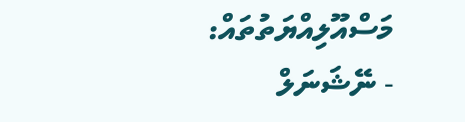މަސްއޫލިއްޔަތުތައް:
- ނޭޝަނަލް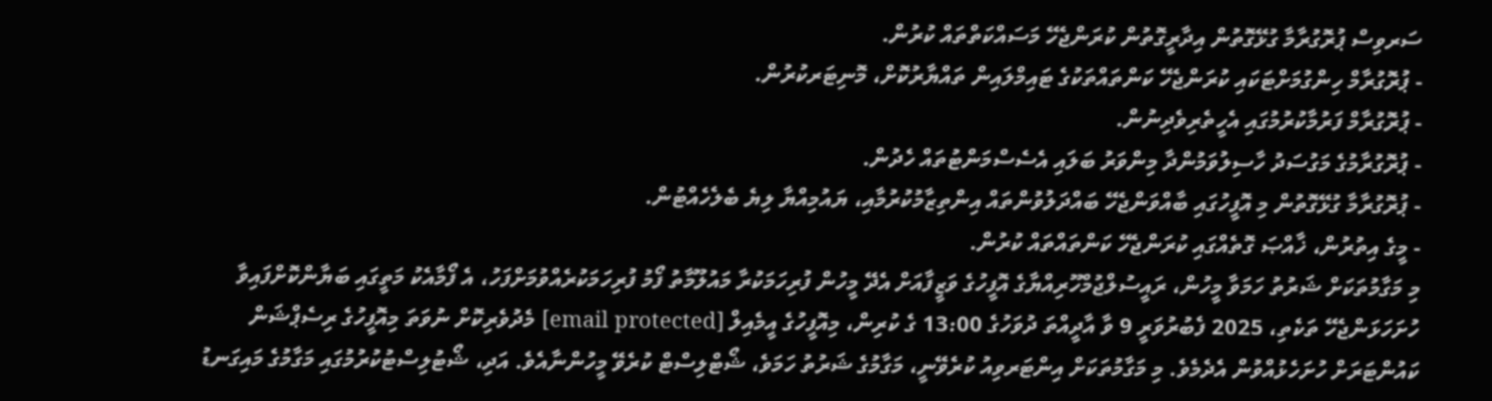ސަރވިސް ޕުރޮގުރާމާ ގުޅޭގޮތުން އިދާރީގޮތުން ކުރަންޖެހޭ މަސައްކަތްތައް ކުރުން.
- ޕުރޮގުރާމް ހިންގުމަށްޓަކައި ކުރަންޖެހޭ ކަންތައްތަކުގެ ޓައިމްލައިން ތައްޔާރުކޮށް، މޮނިޓަރކުރުން.
- ޕުރޮގުރާމް ފަރުމާކުރުމުގައި އެހީތެރިވެދިނުން.
- ޕުރޮގުރާމުގެ މަގުސަދު ހާސިލުވަމުންދާ މިންވަރު ބަލައި އެސެސްމަންޓުތައް ހެދުން.
- ޕުރޮގުރާމާ ގުޅޭގޮތުން މި އޮފީހުގައި ބާއްވަންޖެހޭ ބައްދަލުވުންތައް އިންތިޒާމުކުރުމާއި، ޔައުމިއްޔާ ލިޔެ ބެލެހެއްޓުން.
- މީގެ އިތުރުން، ޚާއްޞަ ގޮތެއްގައި ކުރަންޖެހޭ ކަންތައްތައް ކުރުން.
މި މަގާމުތަކަށް ޝަރުތު ހަމަވާ މީހުން، ރައީސުލްޖުމްހޫރިއްޔާގެ އޮފީހުގެ ވަޒީފާއަށް އެދޭ މީހުން ފުރިހަމަކުރާ މައުލޫމާތު ފޯމު ފުރިހަމަކުރެއްވުމަށްފަހު، އެ ފޯމާއެކު މަތީގައި ބަޔާންކޮށްފައިވާ ހުށަހަޅަންޖެހޭ ތަކެތި، 2025 ފެބުރުވަރީ 9 ވާ އާދީއްތަ ދުވަހުގެ 13:00 ގެ ކުރިން، މިއޮފީހުގެ އީމެއިލް [email protected] މެދުވެރިކޮށް ނުވަތަ މިއޮފީހުގެ ރިސެޕްޝަން ކައުންޓަރަށް ހުށަހެޅުއްވުން އެދެމެވެ. މި މަގާމުތަކަށް އިންޓަރވިއު ކުރެވޭނީ، މަގާމުގެ ޝަރުތު ހަމަވެ، ޝޯޓްލިސްޓް ކުރެވޭ މީހުންނާއެވެ. އަދި، ޝޯޓުލިސްޓުކުރުމުގައި މަގާމުގެ މައިގަނޑު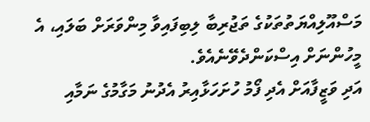މަސްއޫލިއްޔަތުތަކުގެ ތަޖުރިބާ ލިބިފައިވާ މިންވަރަށް ބަލައި، އެ މީހުންނަށް އިސްކަންދެވޭނެއެވެ.
އަދި ވަޒީފާއަށް އެދި ފޯމު ހުށަހަޅާއިރު އެދުނު މަގާމުގެ ނަމާއި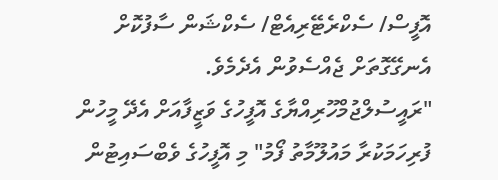އޮފީސް/ ސެކްރެޓޭރިއެޓް/ ސެކްޝަން ސާފުކޮށް އެނގޭގޮތަށް ޖެއްސެވުން އެދެމެވެ. "ރައީސުލްޖުމްހޫރިއްޔާގެ އޮފީހުގެ ވަޒީފާއަށް އެދޭ މީހުން ފުރިހަމަކުރާ މައުލޫމާތު ފޯމު" މި އޮފީހުގެ ވެބްސައިޓުން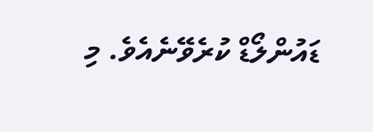ޑައުންލޯޑް ކުރެވޭނެއެވެ. މި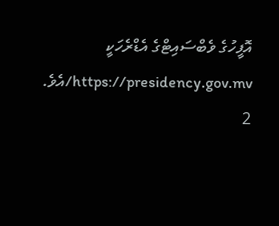އޮފީހުގެ ވެބްސައިޓްގެ އެޑްރެހަކީ https://presidency.gov.mv/އެވެ.
2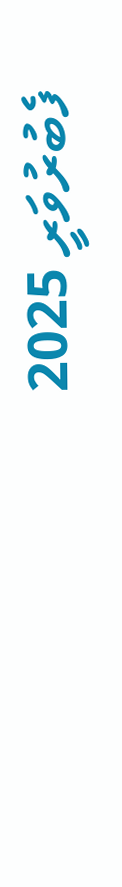ފެބުރުވަރީ 2025